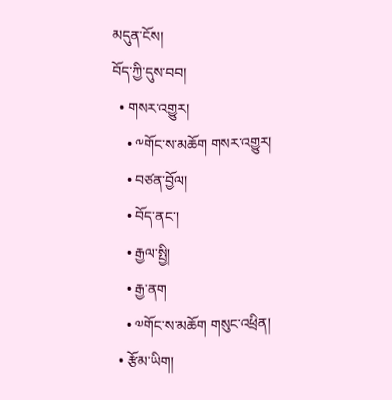མདུན་ངོས།
བོད་ཀྱི་དུས་བབ།
  • གསར་འགྱུར།
    • ༸གོང་ས་མཆོག གསར་འགྱུར།
    • བཙན་བྱོལ།
    • བོད་ནང་།
    • རྒྱལ་སྤྱི།
    • རྒྱ་ནག
    • ༧གོང་ས་མཆོག གསུང་འཕྲིན།
  • རྩོམ་ཡིག།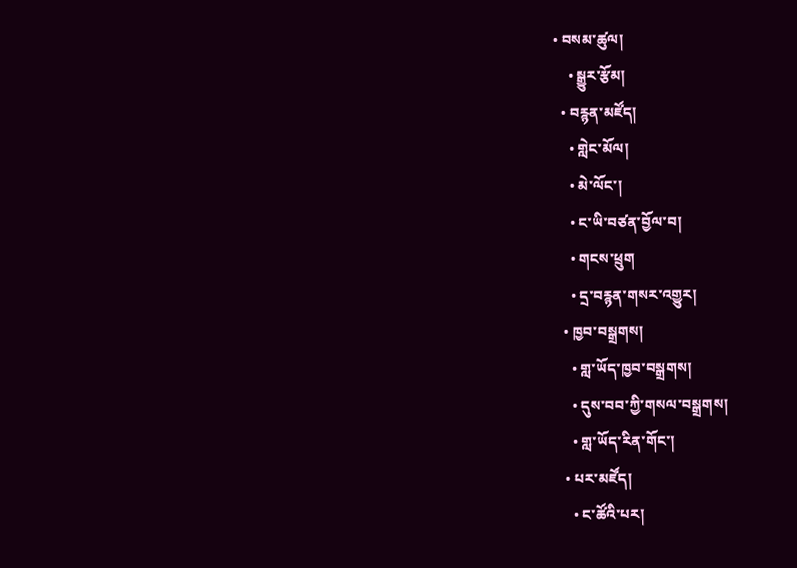• བསམ་ཚུལ།
    • སྒྱུར་རྩོམ།
  • བརྙན་མཛོད།
    • གླེང་མོལ།
    • མེ་ལོང་།
    • ང་ཡི་བཙན་བྱོལ་བ།
    • གངས་ཕྲུག
    • དྲ་བརྙན་གསར་འགྱུར།
  • ཁྱབ་བསྒྲགས།
    • གླ་ཡོད་ཁྱབ་བསྒྲགས།
    • དུས་བབ་ཀྱི་གསལ་བསྒྲགས།
    • གླ་ཡོད་རིན་གོང་།
  • པར་མཛོད།
    • ང་ཚོའི་པར།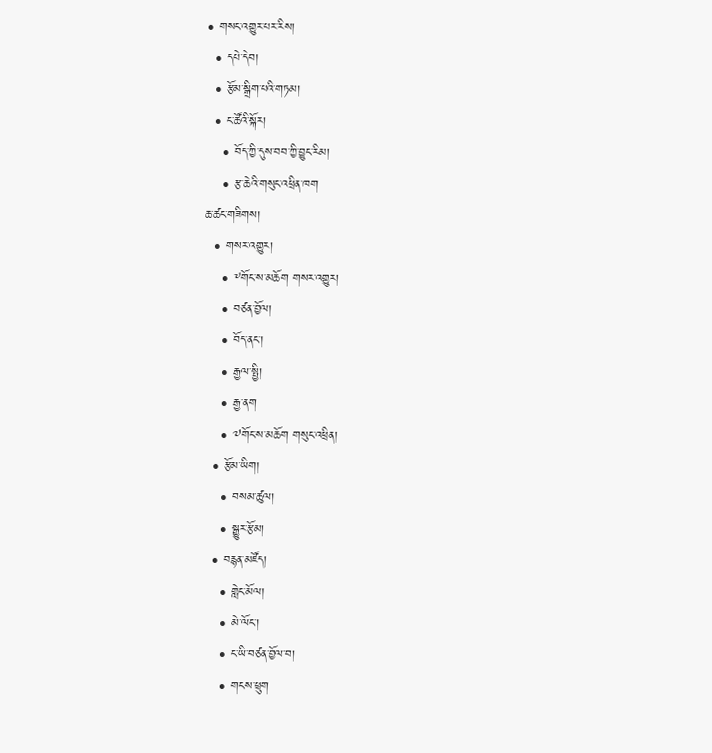• གསང་འགྱུར་པར་རིས།
  • དཔེ་དེབ།
  • རྩོམ་སྒྲིག་པའི་གཏམ།
  • ང་ཚོའི་སྐོར།
    • བོད་ཀྱི་དུས་བབ་ཀྱི་བྱུང་རིམ།
    • རྩ་ཆེའི་གསུང་འཕྲིན་ཁག
ཆ་ཚང་གཟིགས།
  • གསར་འགྱུར།
    • ༸གོང་ས་མཆོག གསར་འགྱུར།
    • བཙན་བྱོལ།
    • བོད་ནང་།
    • རྒྱལ་སྤྱི།
    • རྒྱ་ནག
    • ༧གོང་ས་མཆོག གསུང་འཕྲིན།
  • རྩོམ་ཡིག།
    • བསམ་ཚུལ།
    • སྒྱུར་རྩོམ།
  • བརྙན་མཛོད།
    • གླེང་མོལ།
    • མེ་ལོང་།
    • ང་ཡི་བཙན་བྱོལ་བ།
    • གངས་ཕྲུག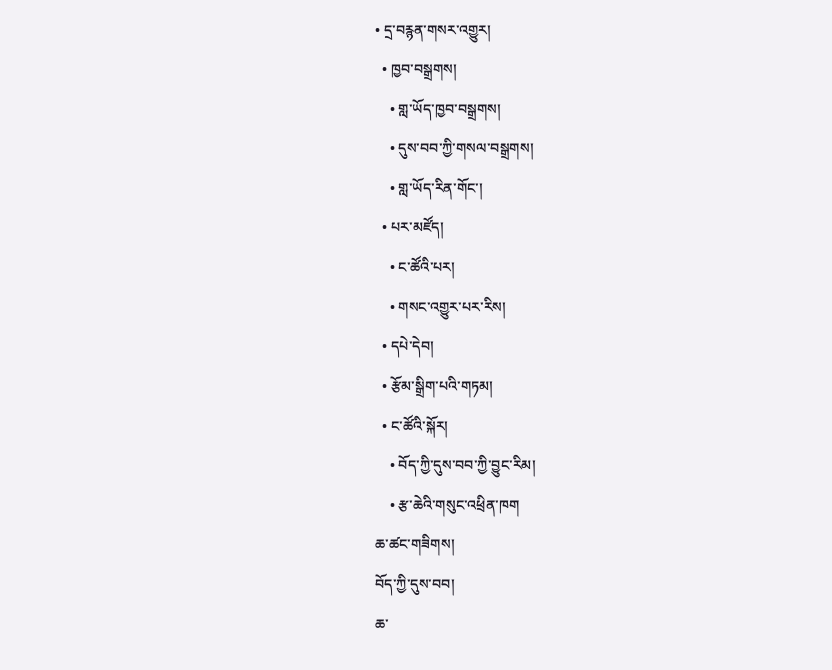• དྲ་བརྙན་གསར་འགྱུར།
  • ཁྱབ་བསྒྲགས།
    • གླ་ཡོད་ཁྱབ་བསྒྲགས།
    • དུས་བབ་ཀྱི་གསལ་བསྒྲགས།
    • གླ་ཡོད་རིན་གོང་།
  • པར་མཛོད།
    • ང་ཚོའི་པར།
    • གསང་འགྱུར་པར་རིས།
  • དཔེ་དེབ།
  • རྩོམ་སྒྲིག་པའི་གཏམ།
  • ང་ཚོའི་སྐོར།
    • བོད་ཀྱི་དུས་བབ་ཀྱི་བྱུང་རིམ།
    • རྩ་ཆེའི་གསུང་འཕྲིན་ཁག
ཆ་ཚང་གཟིགས།
བོད་ཀྱི་དུས་བབ།
ཆ་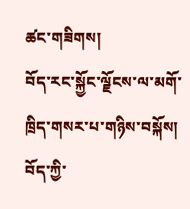ཚང་གཟིགས།
བོད་རང་སྐྱོང་ལྗོངས་ལ་མགོ་ཁྲིད་གསར་པ་གཉིས་བསྐོས།
བོད་ཀྱི་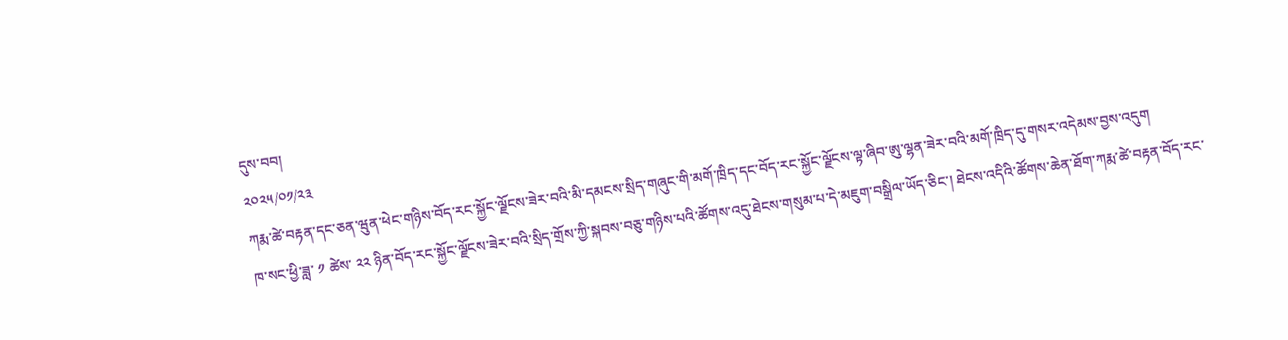དུས་བབ།
༢༠༢༥/༠༡/༢༣
ཀརྨ་ཚེ་བརྟན་དང་ཅན་ཝུན་ཕེང་གཉིས་བོད་རང་སྐྱོང་ལྗོངས་ཟེར་བའི་མི་དམངས་སྲིད་གཞུང་གི་མགོ་ཁྲིད་དང་བོད་རང་སྐྱོང་ལྗོངས་ལྟ་ཞིབ་ཨུ་ལྷན་ཟེར་བའི་མགོ་ཁྲིད་དུ་གསར་འདེམས་བྱས་འདུག
ཁ་སང་ཕྱི་ཟླ་ ༡ ཚེས་ ༢༢ ཉིན་བོད་རང་སྐྱོང་ལྗོངས་ཟེར་བའི་སྲིད་གྲོས་ཀྱི་སྐབས་བཅུ་གཉིས་པའི་ཚོགས་འདུ་ཐེངས་གསུམ་པ་དེ་མཇུག་བསྒྲིལ་ཡོད་ཅིང་། ཐེངས་འདིའི་ཚོགས་ཆེན་ཐོག་ཀརྨ་ཚེ་བརྟན་བོད་རང་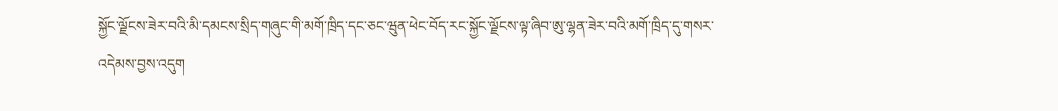སྐྱོང་ལྗོངས་ཟེར་བའི་མི་དམངས་སྲིད་གཞུང་གི་མགོ་ཁྲིད་དང་ཅང་ཝུན་ཕེང་བོད་རང་སྐྱོང་ལྗོངས་ལྟ་ཞིབ་ཨུ་ལྷན་ཟེར་བའི་མགོ་ཁྲིད་དུ་གསར་འདེམས་བྱས་འདུག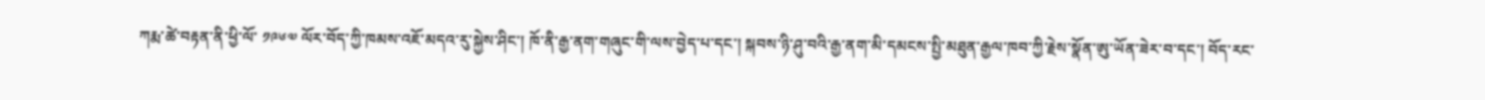ཀརྨ་ཚེ་བརྟན་ནི་ཕྱི་ལོ་ ༡༩༦༧ ལོར་བོད་ཀྱི་ཁམས་འཇོ་མདའ་རུ་སྐྱེས་ཤིང་། ཁོ་ནི་རྒྱ་ནག་གཞུང་གི་ལས་བྱེད་པ་དང་། སྐབས་ཉི་ཤུ་བའི་རྒྱ་ནག་མི་དམངས་སྤྱི་མཐུན་རྒྱལ་ཁབ་ཀྱི་རྗེས་སྣོན་ཨུ་ཡོན་ཟེར་བ་དང་། བོད་རང་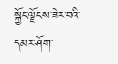སྐྱོང་ལྗོངས་ཟེར་བའི་དམར་ཤོག་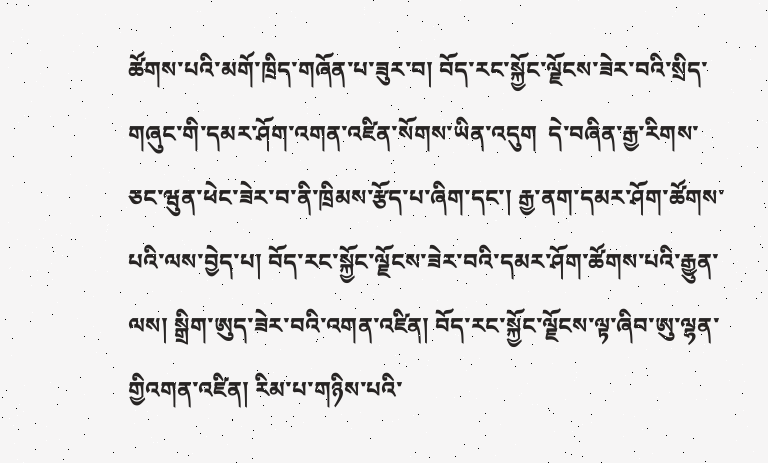ཚོགས་པའི་མགོ་ཁྲིད་གཞོན་པ་ཟུར་བ། བོད་རང་སྐྱོང་ལྗོངས་ཟེར་བའི་སྲིད་གཞུང་གི་དམར་ཤོག་འགན་འཛིན་སོགས་ཡིན་འདུག  དེ་བཞིན་རྒྱ་རིགས་ཅང་ཝུན་ཕེང་ཟེར་བ་ནི་ཁྲིམས་རྩོད་པ་ཞིག་དང་། རྒྱ་ནག་དམར་ཤོག་ཚོགས་པའི་ལས་བྱེད་པ། བོད་རང་སྐྱོང་ལྗོངས་ཟེར་བའི་དམར་ཤོག་ཚོགས་པའི་རྒྱུན་ལས། སྒྲིག་ཨུད་ཟེར་བའི་འགན་འཛིན། བོད་རང་སྐྱོང་ལྗོངས་ལྟ་ཞིབ་ཨུ་ལྷན་གྱིའགན་འཛིན། རིམ་པ་གཉིས་པའི་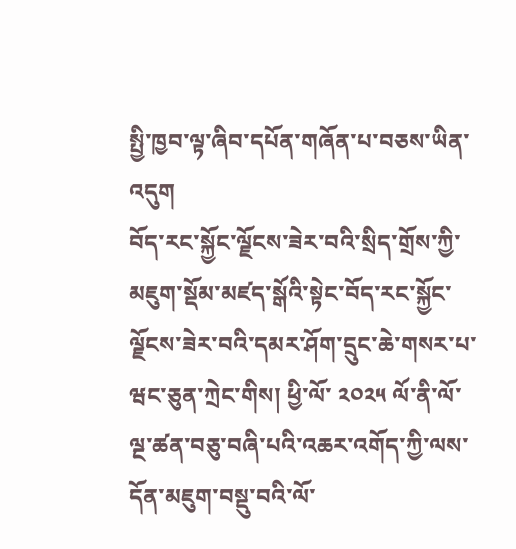སྤྱི་ཁྱབ་ལྟ་ཞིབ་དཔོན་གཞོན་པ་བཅས་ཡིན་འདུག
བོད་རང་སྐྱོང་ལྗོངས་ཟེར་བའི་སྲིད་གྲོས་ཀྱི་མཇུག་སྡོམ་མཛད་སྒོའི་སྟེང་བོད་རང་སྐྱོང་ལྗོངས་ཟེར་བའི་དམར་ཤོག་དྲུང་ཆེ་གསར་པ་ཝང་ཅུན་ཀྲེང་གིས། ཕྱི་ལོ་ ༢༠༢༥ ལོ་ནི་ལོ་ལྔ་ཚན་བཅུ་བཞི་པའི་འཆར་འགོད་ཀྱི་ལས་དོན་མཇུག་བསྡུ་བའི་ལོ་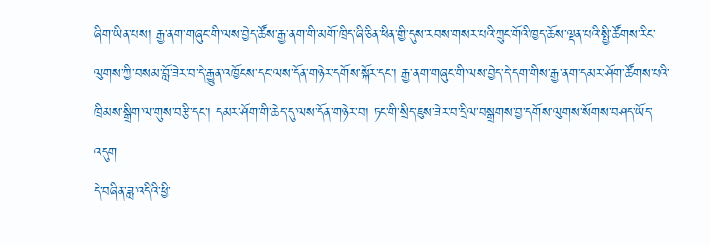ཞིག་ཡིན་པས། རྒྱ་ནག་གཞུང་གི་ལས་བྱེད་ཚོས་རྒྱ་ནག་གི་མགོ་ཁྲིད་ཞི་ཅིན་ཕིན་གྱི་དུས་རབས་གསར་པའི་ཀྲུང་གོའི་ཁྱད་ཆོས་ལྡན་པའི་སྤྱི་ཚོགས་རིང་ལུགས་ཀྱི་བསམ་བློ་ཟེར་བ་དེ་རྒྱུན་འཁྱོངས་དང་ལས་དོན་གཉེར་དགོས་སྐོར་དང་། རྒྱ་ནག་གཞུང་གི་ལས་བྱེད་དེ་དག་གིས་རྒྱ་ནག་དམར་ཤོག་ཚོགས་པའི་ཁྲིམས་སྒྲིག་ལ་གུས་བརྩི་དང་། དམར་ཤོག་གི་ཆེད་དུ་ལས་དོན་གཉེར་བ། ཏང་གི་སྲིད་ཇུས་ཟེར་བ་དྲིལ་བསྒྲགས་བྱ་དགོས་ལུགས་སོགས་བཤད་ཡོད་འདུག
དེ་བཞིན་ཟླ་འདིའི་ཕྱི་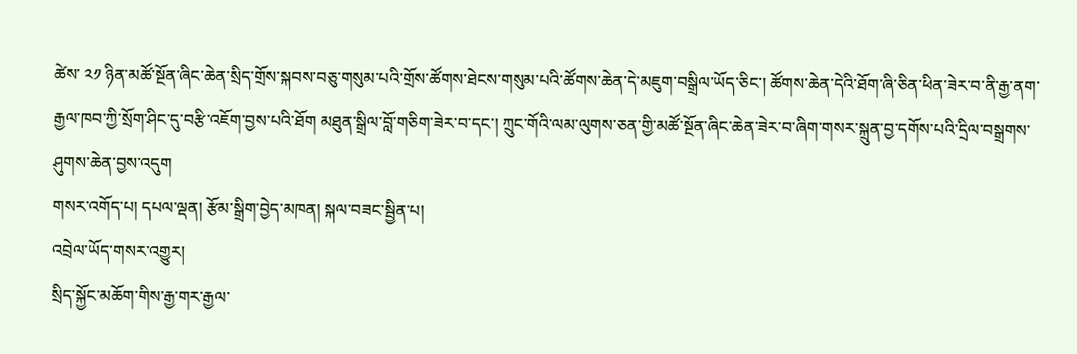ཚེས་ ༢༡ ཉིན་མཚོ་སྔོན་ཞིང་ཆེན་སྲིད་གྲོས་སྐབས་བཅུ་གསུམ་པའི་གྲོས་ཚོགས་ཐེངས་གསུམ་པའི་ཚོགས་ཆེན་དེ་མཇུག་བསྒྲིལ་ཡོད་ཅིང་། ཚོགས་ཆེན་དེའི་ཐོག་ཞི་ཅིན་ཕིན་ཟེར་བ་ནི་རྒྱ་ནག་རྒྱལ་ཁབ་ཀྱི་སྲོག་ཤིང་དུ་བརྩི་འཇོག་བྱས་པའི་ཐོག མཐུན་སྒྲིལ་བློ་གཅིག་ཟེར་བ་དང་། ཀྲུང་གོའི་ལམ་ལུགས་ཅན་གྱི་མཚོ་སྔོན་ཞིང་ཆེན་ཟེར་བ་ཞིག་གསར་སྐྲུན་བྱ་དགོས་པའི་དྲིལ་བསྒྲགས་ཤུགས་ཆེན་བྱས་འདུག
གསར་འགོད་པ། དཔལ་ལྡན། རྩོམ་སྒྲིག་བྱེད་མཁན། སྐལ་བཟང་སྦྱིན་པ།
འབྲེལ་ཡོད་གསར་འགྱུར།
སྲིད་སྐྱོང་མཆོག་གིས་རྒྱ་གར་རྒྱལ་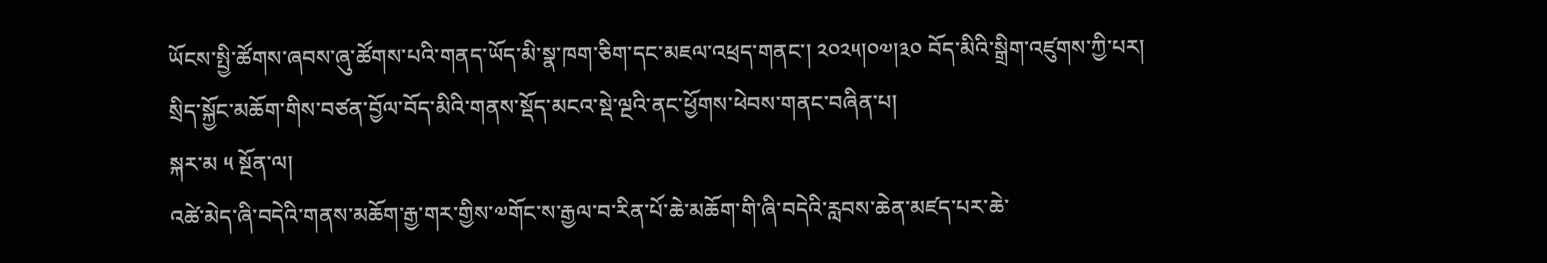ཡོངས་སྤྱི་ཚོགས་ཞབས་ཞུ་ཚོགས་པའི་གནད་ཡོད་མི་སྣ་ཁག་ཅིག་དང་མཇལ་འཕྲད་གནང་། ༢༠༢༥།༠༧།༣༠ བོད་མིའི་སྒྲིག་འཛུགས་ཀྱི་པར།
སྲིད་སྐྱོང་མཆོག་གིས་བཙན་བྱོལ་བོད་མིའི་གནས་སྡོད་མངའ་སྡེ་ལྔའི་ནང་ཕྱོགས་ཕེབས་གནང་བཞིན་པ།
སྐར་མ ༥ སྔོན་ལ།
འཚེ་མེད་ཞི་བདེའི་གནས་མཆོག་རྒྱ་གར་གྱིས་༧གོང་ས་རྒྱལ་བ་རིན་པོ་ཆེ་མཆོག་གི་ཞི་བདེའི་རླབས་ཆེན་མཛད་པར་ཆེ་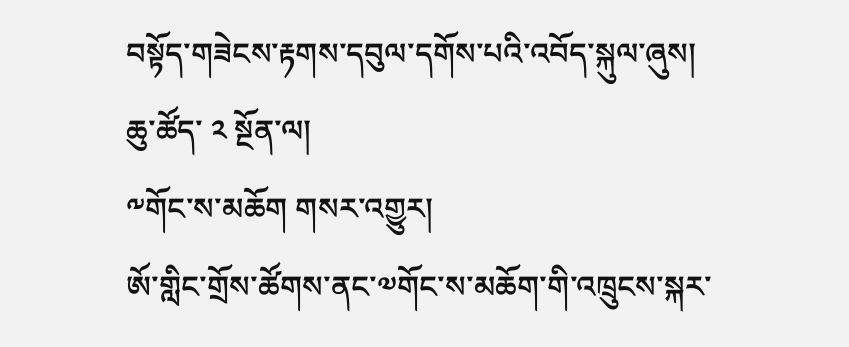བསྟོད་གཟེངས་རྟགས་དབུལ་དགོས་པའི་འབོད་སྐུལ་ཞུས།
ཆུ་ཚོད་ ༢ སྔོན་ལ།
༸གོང་ས་མཆོག གསར་འགྱུར།
ཨོ་གླིང་གྲོས་ཚོགས་ནང་༧གོང་ས་མཆོག་གི་འཁྲུངས་སྐར་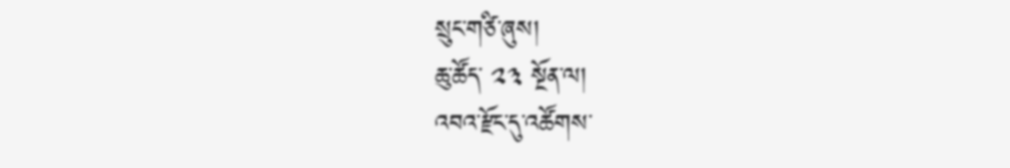སྲུང་གཙི་ཞུས།
ཆུ་ཚོད་ ༢༣ སྔོན་ལ།
འབའ་རྫོང་དུ་འཚོགས་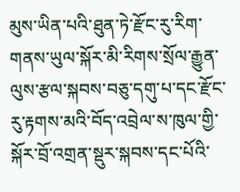མུས་ཡིན་པའི་ཐུན་ཏེ་རྫོང་རུ་རིག་གནས་ཡུལ་སྐོར་མི་རིགས་སྲོལ་རྒྱུན་ལུས་རྩལ་སྐབས་བཅུ་དགུ་པ་དང་རྫོང་རུ་རྟགས་མའི་བོད་འབྲེལ་ས་ཁུལ་གྱི་སྐོར་བྲོ་འགྲན་སྡུར་སྐབས་དང་པོའི་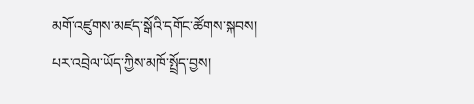མགོ་འཛུགས་མཛད་སྒོའི་དགོང་ཚོགས་སྐབས། པར་འབྲེལ་ཡོད་ཀྱིས་མཁོ་སྤྲོད་བྱས།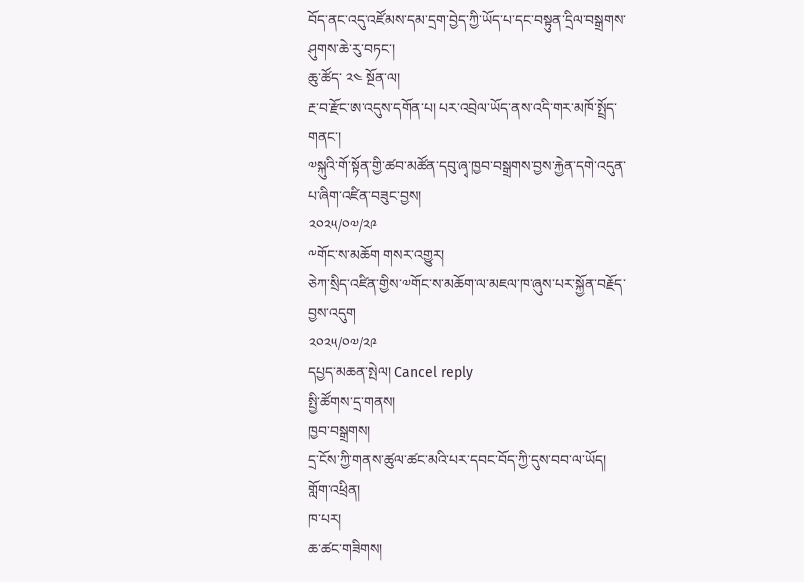བོད་ནང་འདུ་འཛོམས་དམ་དྲག་བྱེད་ཀྱི་ཡོད་པ་དང་བསྟུན་དྲིལ་བསྒྲགས་ཤུགས་ཆེ་རུ་བཏང་།
ཆུ་ཚོད་ ༢༤ སྔོན་ལ།
རྔ་བ་རྫོང་ཨ་འདུས་དགོན་པ། པར་འབྲེལ་ཡོད་ནས་འདི་གར་མཁོ་སྤྲོད་གནང་།
༧སྐུའི་གོ་སྟོན་གྱི་ཚབ་མཚོན་དབུ་ཞྭ་ཁྱབ་བསྒྲགས་བྱས་རྐྱེན་དགེ་འདུན་པ་ཞིག་འཛིན་བཟུང་བྱས།
༢༠༢༥/༠༧/༢༩
༸གོང་ས་མཆོག གསར་འགྱུར།
ཅེཀ་སྲིད་འཛིན་གྱིས་༧གོང་ས་མཆོག་ལ་མཇལ་ཁ་ཞུས་པར་སྐྱོན་བརྗོད་བྱས་འདུག
༢༠༢༥/༠༧/༢༩
དཔྱད་མཆན་སྤེལ། Cancel reply
སྤྱི་ཚོགས་དྲ་གནས།
ཁྱབ་བསྒྲགས།
དྲ་ངོས་ཀྱི་གནས་ཚུལ་ཚང་མའི་པར་དབང་བོད་ཀྱི་དུས་བབ་ལ་ཡོད།
གློག་འཕྲིན།
ཁ་པར།
ཆ་ཚང་གཟིགས།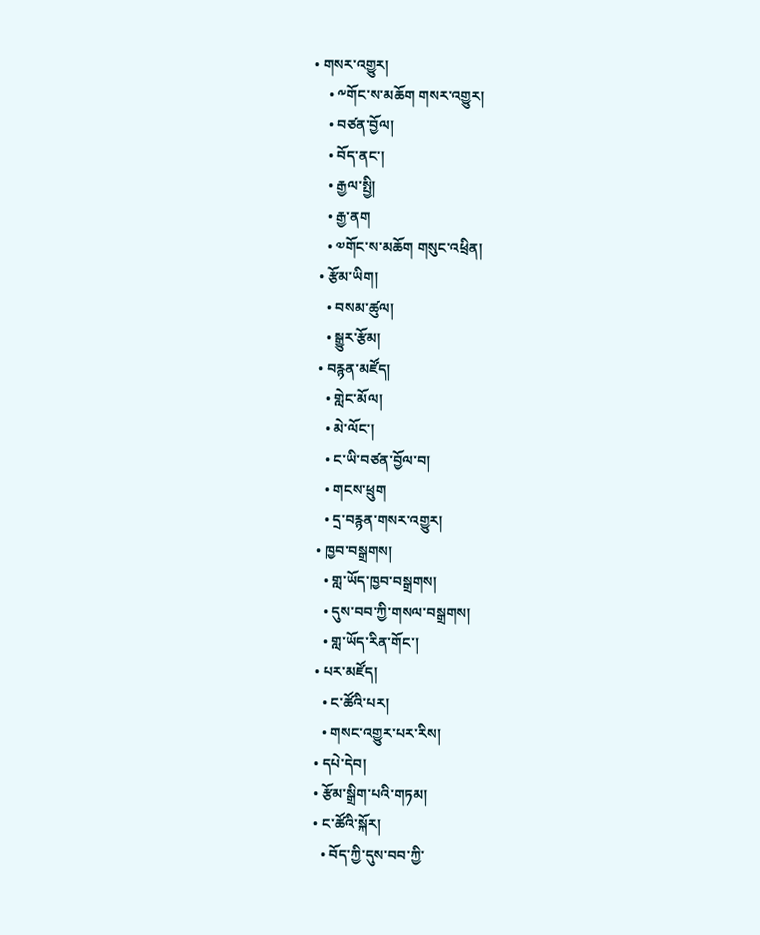• གསར་འགྱུར།
    • ༸གོང་ས་མཆོག གསར་འགྱུར།
    • བཙན་བྱོལ།
    • བོད་ནང་།
    • རྒྱལ་སྤྱི།
    • རྒྱ་ནག
    • ༧གོང་ས་མཆོག གསུང་འཕྲིན།
  • རྩོམ་ཡིག།
    • བསམ་ཚུལ།
    • སྒྱུར་རྩོམ།
  • བརྙན་མཛོད།
    • གླེང་མོལ།
    • མེ་ལོང་།
    • ང་ཡི་བཙན་བྱོལ་བ།
    • གངས་ཕྲུག
    • དྲ་བརྙན་གསར་འགྱུར།
  • ཁྱབ་བསྒྲགས།
    • གླ་ཡོད་ཁྱབ་བསྒྲགས།
    • དུས་བབ་ཀྱི་གསལ་བསྒྲགས།
    • གླ་ཡོད་རིན་གོང་།
  • པར་མཛོད།
    • ང་ཚོའི་པར།
    • གསང་འགྱུར་པར་རིས།
  • དཔེ་དེབ།
  • རྩོམ་སྒྲིག་པའི་གཏམ།
  • ང་ཚོའི་སྐོར།
    • བོད་ཀྱི་དུས་བབ་ཀྱི་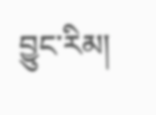བྱུང་རིམ།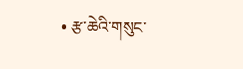• རྩ་ཆེའི་གསུང་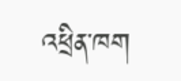འཕྲིན་ཁག